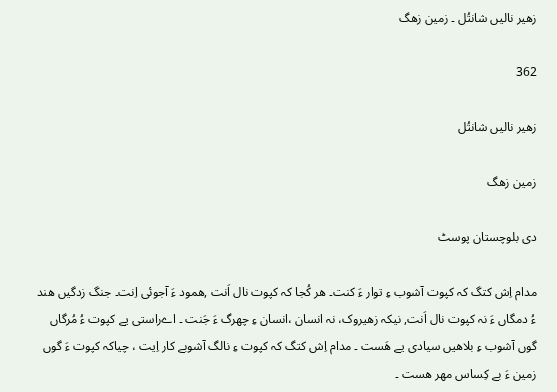زھیر نالیں شانتُل ۔ زمین زھگ

362

زھیر نالیں شانتُل

زمین زھگ

دی بلوچستان پوسٹ

مدام اِش کتگ کہ کپوت آشوب ءِ توار ءَ کنت۔ ھر کُجا کہ کپوت نال اَنت ,ھمود ءَ آجوئی اِنت۔ جنگ زدگیں ھند ءُ دمگاں ءَ نہ کپوت نال اَنت, نیکہ زھیروک، نہ انسان ،انسان ءِ چھرگ ءَ جَنت ۔ اےراستی یے کپوت ءُ مُرگاں گوں آشوب ءِ بلاھیں سیادی یے ھَست ۔ مدام اِش کتگ کہ کپوت ءِ نالگ آشوبے کار اِیت ، چیاکہ کپوت ءَ گوں زمین ءَ بے کِساس مھر ھست ۔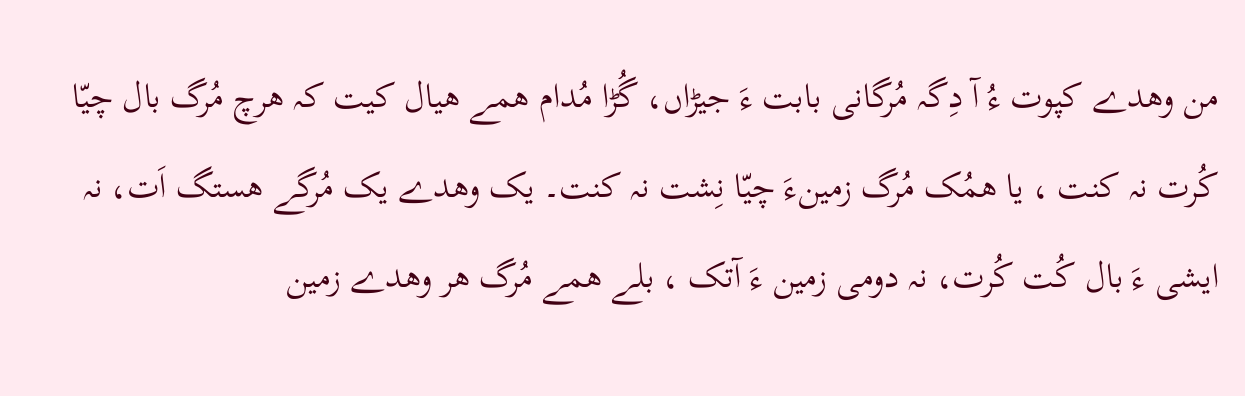من وھدے کپوت ءُ آ دِگہ مُرگانی بابت ءَ جیڑاں، گُڑا مُدام ھمے ھیال کیت کہ ھرچ مُرگ بال چیّا کُرت نہ کنت ، یا ھمُک مُرگ زمینءَ چیّا نِشت نہ کنت۔ یک وھدے یک مُرگے ھستگ اَت، نہ ایشی ءَ بال کُت کُرت، نہ دومی زمین ءَ آتک ، بلے ھمے مُرگ ھر وھدے زمین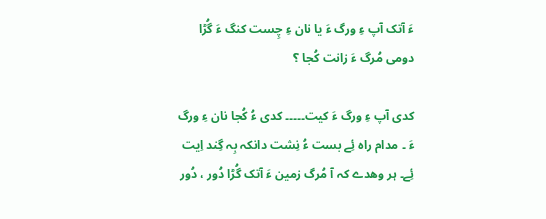ءَ آتک آپ ءِ ورگ ءَ یا نان ءِ چِست کنگ ءَ گُڑا دومی مُرگ ءَ زانت کُجا ؟

کدی آپ ءِ ورگ ءَ کیت۔۔۔۔۔ کدی ءُ کُجا نان ءِ ورگ ءَ ۔ مدام راہ ئِے بست ءُ نِشت دانکہ بِہ گِند اِیت ئِے۔ ہر وھدے کہ آ مُرگ زمین ءَ آتک گُڑا دُور ، دُور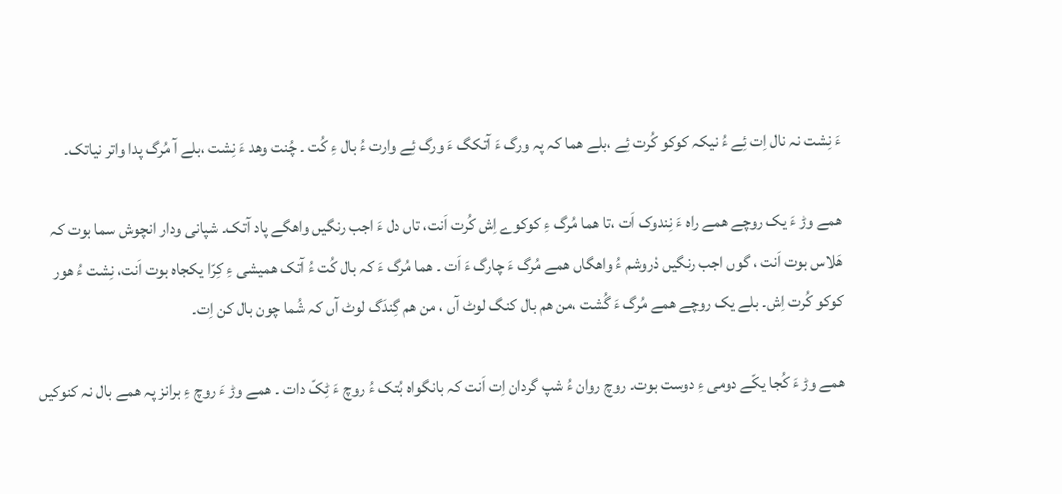ءَ نِشت نہ نال اِت ئِے ءُ نیکہ کوکو کُرت ئِے ،بلے ھما کہ پہ ورگ ءَ آتکگ ءَ ورگ ئِے وارت ءُ بال ءِ کُت ۔ چُنت وھد ءَ نِشت ،بلے آ مُرگ پدا واتر نیاتک۔

ھمے وڑ ءَ یک روچے ھمے راہ ءَ نِندوک اَت ،تا ھما مُرگ ءِ کوکوے اِش کُرت اَنت، تاں دل ءَ اجب رنگیں واھگے پاد آتک۔ شپانی ودار انچوش سما بوت کہ ھَلاس بوت اَنت ، گوں اجب رنگیں دْروشم ءُ واھگاں ھمے مُرگ ءَ چارگ ءَ اَت ۔ ھما مُرگ ءَ کہ بال کُت ءُ آتک ھمیشی ءِ کِرّا یکجاہ بوت اَنت، نِشت ءُ ھور کوکو کُرت اِش۔ بلے یک روچے ھمے مُرگ ءَ گُشت ،من ھم بال کنگ لوٹ آں ، من ھم گِندَگ لوٹ آں کہ شُما چون بال کن اِت۔

ھمے وڑ ءَ کُجا یکّے دومی ءِ دوست بوت۔ روچ روان ءُ شپ گردان اِت اَنت کہ بانگواہ بُتک ءُ روچ ءَ ٹِکّ دات ۔ ھمے وڑ ءَ روچ ءِ برانز پہ ھمے بال نہ کنوکیں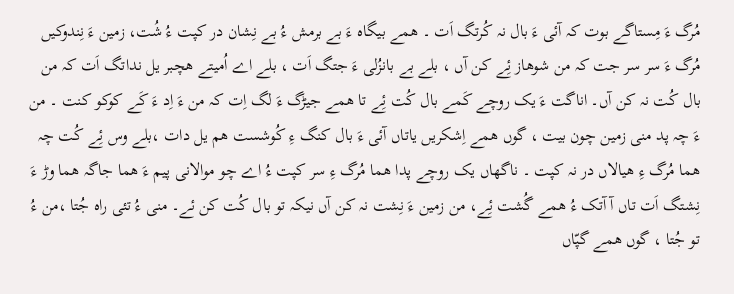مُرگ ءَ مِستاگے بوت کہ آئی ءَ بال نہ کُرتگ اَت ۔ ھمے بیگاہ ءَ بے برمش ءُ بے نِشان در کپت ءُ شُت، زمین ءَ نِندوکیں مُرگ ءَ سر سر جت کہ من شوھاز ئِے کن آں ، بلے بے بانزُلی ءَ جتگ اَت ، بلے اے اُمیتے ھچبر یل نداتگ اَت کہ من بال کُت نہ کن آں۔ اناگت ءَ یک روچے کَمے بال کُت ئِے تا ھمے جیڑگ ءَ لگ اِت کہ من ءَ اِد ءَ کَے کوکو کنت ۔ من ءَ چہ پد منی زمین چون بیت ، گوں ھمے اِشکریں یاتاں آئی ءَ بال کنگ ءِ کُوشست ھم یل دات ،بلے وس ئِے کُت چہ ھما مُرگ ءِ ھیالاں در نہ کپت ۔ ناگھاں یک روچے پدا ھما مُرگ ءِ سر کپت ءُ اے چو موالانی پیم ءَ ھما جاگہ ھما وڑ ءَ نِشتگ اَت تاں آ آتک ءُ ھمے گُشت ئِے، من زمین ءَ نِشت نہ کن آں نیکہ تو بال کُت کن ئے۔ منی ءُ تئی راہ جُتا ،من ءُ تو جُتا ، گوں ھمے گپّاں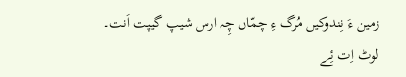زمین ءَ نِندوکیں مُرگ ءِ چمّاں چِہ ارس شیپ گیپت اَنت۔ لوٹ اِت ئِے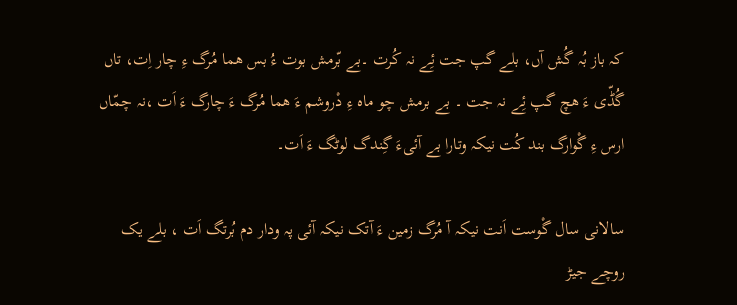کہ باز بُہ گُش آں، بلے گپ جت ئِے نہ کُرت ۔بے بّرمش بوت ءُ بس ھما مُرگ ءِ چار اِت، تاں گُڈّی ءَ ھچ گپ ئِے نہ جت ۔ بے برمش چو ماہ ءِ دْروشم ءَ ھما مُرگ ءَ چارگ ءَ اَت ،نہ چمّاں ارس ءِ گْوارگ بند کُت نیکہ وتارا بے آئیءَ گِندگ لوٹگ ءَ اَت۔

سالانی سال گْوست اَنت نیکہ آ مُرگ زمین ءَ آتک نیکہ آئی پہ ودار دم بُرتگ اَت ، بلے یک روچے جیڑ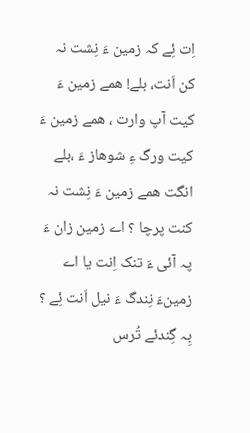اِت ئِے کہ زمین ءَ نِشت نہ کن اَنت، بلے! ھمے زمین ءَ کیت آپ وارت ، ھمے زمین ءَ کیت ورگ ءِ شوھاز ءَ ،بلے انگت ھمے زمین ءَ نِشت نہ کنت پرچا ؟ اے زمین زان ءَ پہ آئی ءَ تنک اِنت یا اے زمینءَ نِندگ ءَ نیل اَنت ئِے ؟ بِہ گِندئے تُرس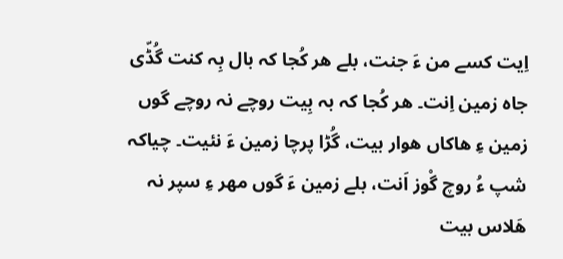اِیت کسے من ءَ جنت، بلے ھر کُجا کہ بال بِہ کنت گُڈّی جاہ زمین اِنت۔ ھر کُجا کہ بہ بِیت روچے نہ روچے گوں زمین ءِ ھاکاں ھوار بیت، گُڑا پرچا زمین ءَ نئیت۔ چیاکہ شپ ءُ روچ گْوز اَنت، بلے زمین ءَ گوں مھر ءِ سپر نہ ھَلاس بیت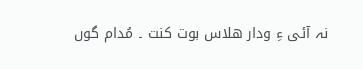نہ آئی ءِ ودار ھلاس بوت کنت ۔ مُدام گوں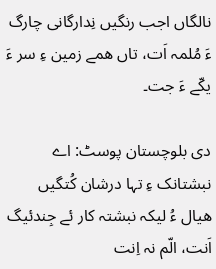نالگاں اجب رنگیں نِدارگانی چارگ ءَ مُلمہ اَت، تاں ھمے زمین ءِ سر ءَ یکّے ءَ جت۔

دی بلوچستان پوسٹ: اے نبشتانک ءِ تہا درشان کُتگیں ھیال ءُ لیکہ نبشتہ کار ئے جِندئیگ اَنت، الّم نہ اِنت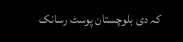کہ دی بلوچستان پوسٹ رسانک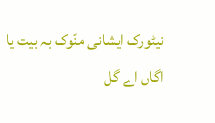نیٹورک ایشانی منّوک بہ بیت یا اگاں اے گل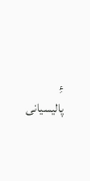ءِ پالیسیانی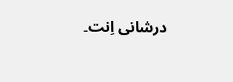درشانی اِنت۔